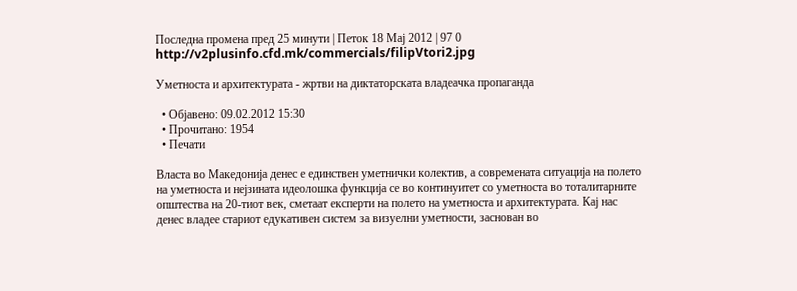Последна промена пред 25 минути | Петок 18 Мај 2012 | 97 0
http://v2plusinfo.cfd.mk/commercials/filipVtori2.jpg

Уметноста и архитектурата - жртви на диктаторската владеачка пропаганда

  • Објавено: 09.02.2012 15:30
  • Прочитано: 1954
  • Печати

Власта во Македонија денес е единствен уметнички колектив, а современата ситуација на полето на уметноста и нејзината идеолошка функција се во континуитет со уметноста во тоталитарните општества на 20-тиот век, сметаат експерти на полето на уметноста и архитектурата. Кај нас денес владее стариот едукативен систем за визуелни уметности, заснован во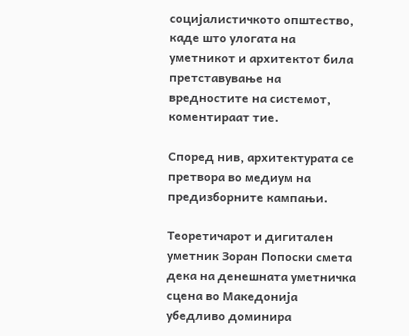социјалистичкото општество, каде што улогата на уметникот и архитектот била претставување на вредностите на системот, коментираат тие.

Според нив, архитектурата се претвора во медиум на предизборните кампањи.

Теоретичарот и дигитален уметник Зоран Попоски смета дека на денешната уметничка сцена во Македонија убедливо доминира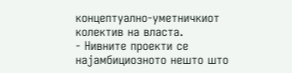концептуално-уметничкиот колектив на власта.
- Нивните проекти се најамбициозното нешто што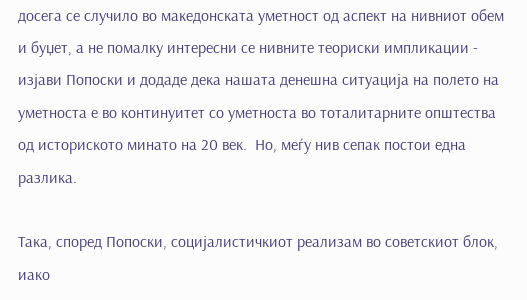досега се случило во македонската уметност од аспект на нивниот обем и буџет, а не помалку интересни се нивните теориски импликации - изјави Попоски и додаде дека нашата денешна ситуација на полето на уметноста е во континуитет со уметноста во тоталитарните општества од историското минато на 20 век.  Но, меѓу нив сепак постои една разлика.

Така, според Попоски, социјалистичкиот реализам во советскиот блок, иако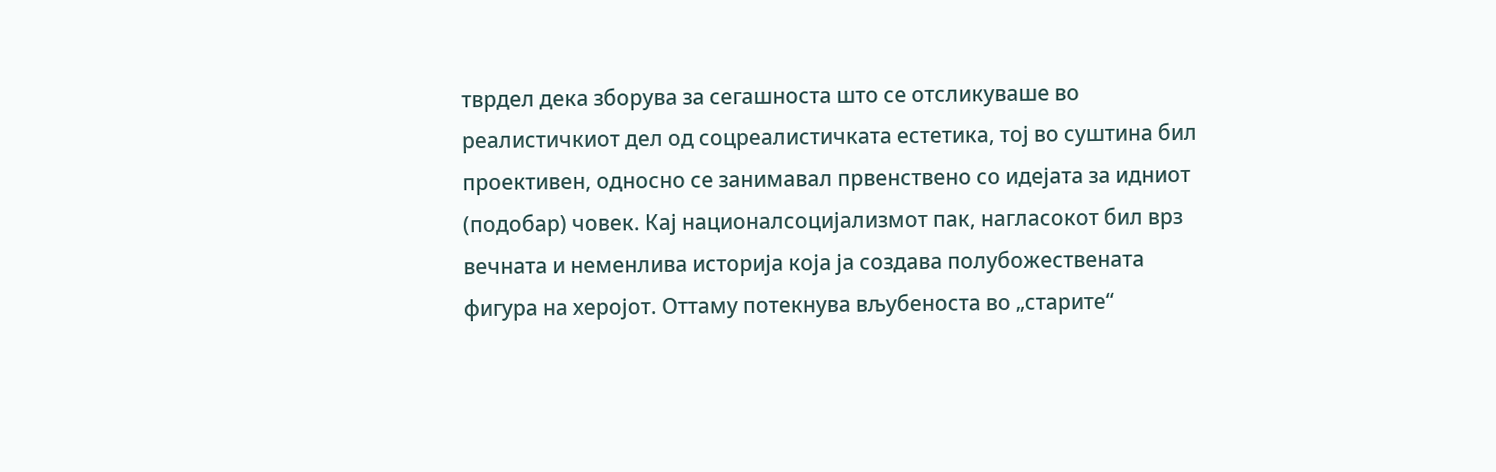тврдел дека зборува за сегашноста што се отсликуваше во реалистичкиот дел од соцреалистичката естетика, тој во суштина бил проективен, односно се занимавал првенствено со идејата за идниот (подобар) човек. Кај националсоцијализмот пак, нагласокот бил врз вечната и неменлива историја која ја создава полубожествената фигура на херојот. Оттаму потекнува вљубеноста во „старите“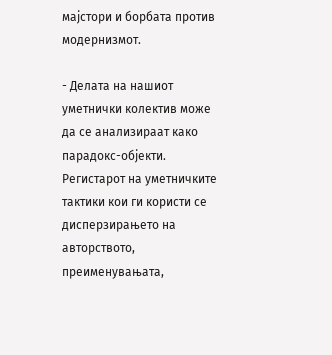мајстори и борбата против модернизмот.

- Делата на нашиот уметнички колектив може да се анализираат како парадокс-објекти. Регистарот на уметничките тактики кои ги користи се дисперзирањето на авторството, преименувањата,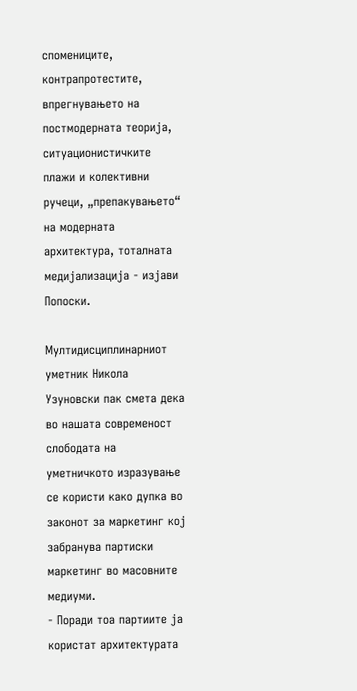спомениците, контрапротестите, впрегнувањето на постмодерната теорија, ситуационистичките плажи и колективни ручеци, „препакувањето“ на модерната архитектура, тоталната медијализација - изјави Попоски.

Мултидисциплинарниот уметник Никола Узуновски пак смета дека во нашата современост слободата на уметничкото изразување се користи како дупка во законот за маркетинг кој забранува партиски маркетинг во масовните медиуми.
- Поради тоа партиите ја користат архитектурата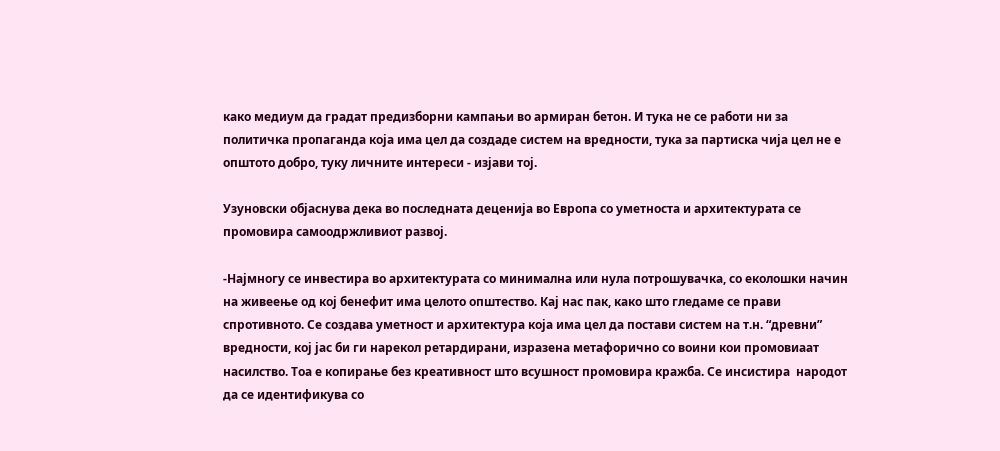како медиум да градат предизборни кампањи во армиран бетон. И тука не се работи ни за политичка пропаганда која има цел да создаде систем на вредности, тука за партиска чија цел не е општото добро, туку личните интереси - изјави тој.

Узуновски објаснува дека во последната деценија во Европа со уметноста и архитектурата се промовира самоодржливиот развој.

-Најмногу се инвестира во архитектурата со минимална или нула потрошувачка, со еколошки начин на живеење од кој бенефит има целото општество. Кај нас пак, како што гледаме се прави спротивното. Се создава уметност и архитектура која има цел да постави систем на т.н. “древни” вредности, кој јас би ги нарекол ретардирани, изразена метафорично со воини кои промовиаат насилство. Тоа е копирање без креативност што всушност промовира кражба. Се инсистира  народот да се идентификува со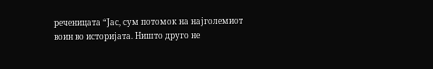реченицата “Јас, сум потомок на најголемиот воин во историјата. Ништо друго не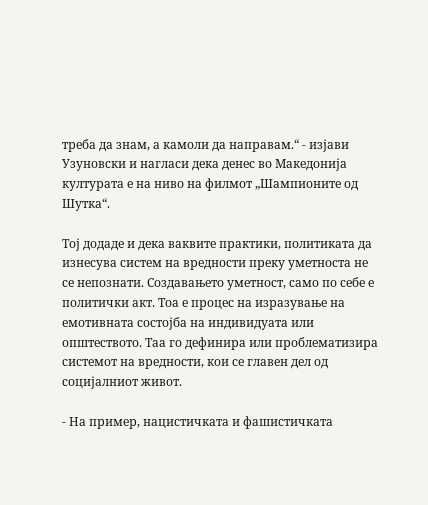треба да знам, а камоли да направам.“ - изјави Узуновски и нагласи дека денес во Македонија културата е на ниво на филмот „Шампионите од Шутка“.

Тој додаде и дека ваквите практики, политиката да изнесува систем на вредности преку уметноста не се непознати. Создавањето уметност, само по себе е политички акт. Тоа е процес на изразување на емотивната состојба на индивидуата или општеството. Таа го дефинира или проблематизира системот на вредности, кои се главен дел од социјалниот живот.

- На пример, нацистичката и фашистичката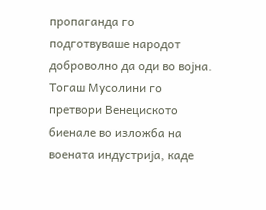пропаганда го подготвуваше народот доброволно да оди во војна. Тогаш Мусолини го претвори Венециското биенале во изложба на воената индустрија, каде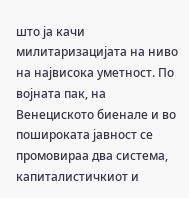што ја качи милитаризацијата на ниво на највисока уметност. По војната пак, на Венециското биенале и во пошироката јавност се промовираа два система, капиталистичкиот и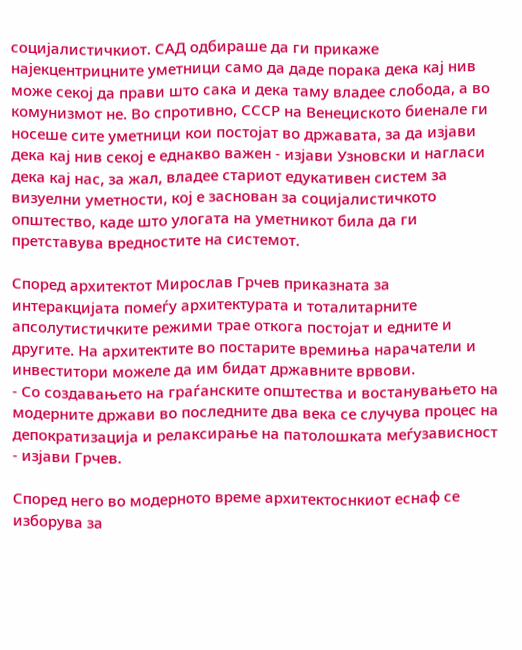социјалистичкиот. САД одбираше да ги прикаже најекцентрицните уметници само да даде порака дека кај нив
може секој да прави што сака и дека таму владее слобода, а во комунизмот не. Во спротивно, СССР на Венециското биенале ги носеше сите уметници кои постојат во државата, за да изјави дека кај нив секој е еднакво важен - изјави Узновски и нагласи дека кај нас, за жал, владее стариот едукативен систем за визуелни уметности, кој е заснован за социјалистичкото општество, каде што улогата на уметникот била да ги претставува вредностите на системот.

Според архитектот Мирослав Грчев приказната за интеракцијата помеѓу архитектурата и тоталитарните апсолутистичките режими трае откога постојат и едните и другите. На архитектите во постарите времиња нарачатели и инвеститори можеле да им бидат државните врвови.
- Со создавањето на граѓанските општества и востанувањето на модерните држави во последните два века се случува процес на депократизација и релаксирање на патолошката меѓузависност - изјави Грчев.

Според него во модерното време архитектоснкиот еснаф се изборува за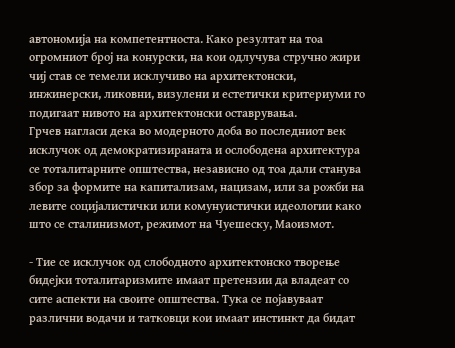автономија на компетентноста. Како резултат на тоа огромниот број на конурски, на кои одлучува стручно жири чиј став се темели исклучиво на архитектонски, инжинерски, ликовни, визулени и естетички критериуми го подигаат нивото на архитектонски оставрувања.
Грчев нагласи дека во модерното доба во последниот век исклучок од демократизираната и ослободена архитектура се тоталитарните општества, независно од тоа дали станува збор за формите на капитализам, нацизам, или за рожби на левите социјалистички или комунуистички идеологии како што се сталинизмот, режимот на Чуешеску, Маоизмот.

- Тие се исклучок од слободното архитектонско творење бидејки тоталитаризмите имаат претензии да владеат со сите аспекти на своите општества. Тука се појавуваат различни водачи и татковци кои имаат инстинкт да бидат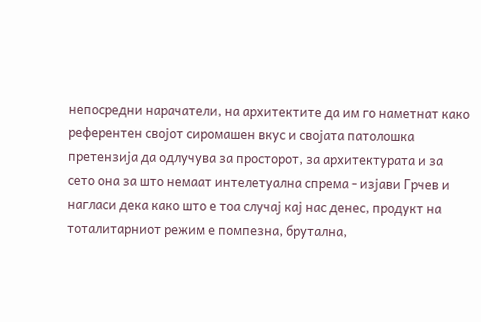непосредни нарачатели, на архитектите да им го наметнат како референтен својот сиромашен вкус и својата патолошка претензија да одлучува за просторот, за архитектурата и за сето она за што немаат интелетуална спрема - изјави Грчев и нагласи дека како што е тоа случај кај нас денес, продукт на тоталитарниот режим е помпезна, брутална,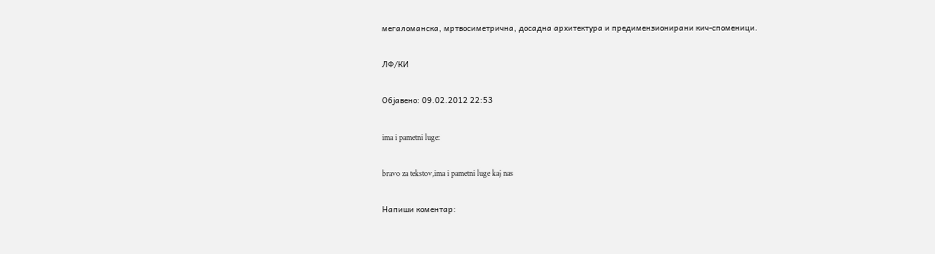мегаломанска, мртвосиметрична, досадна архитектура и предимензионирани кич-споменици.

ЛФ/КИ

Објавено: 09.02.2012 22:53

ima i pametni luge:

bravo za tekstov,ima i pametni luge kaj nas

Напиши коментар: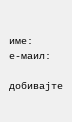име:
е-маил:

добивајте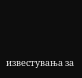известувања за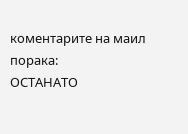коментарите на маил
порака:
ОСТАНАТО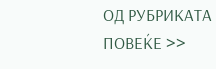ОД РУБРИКАТА
ПОВЕЌЕ >>